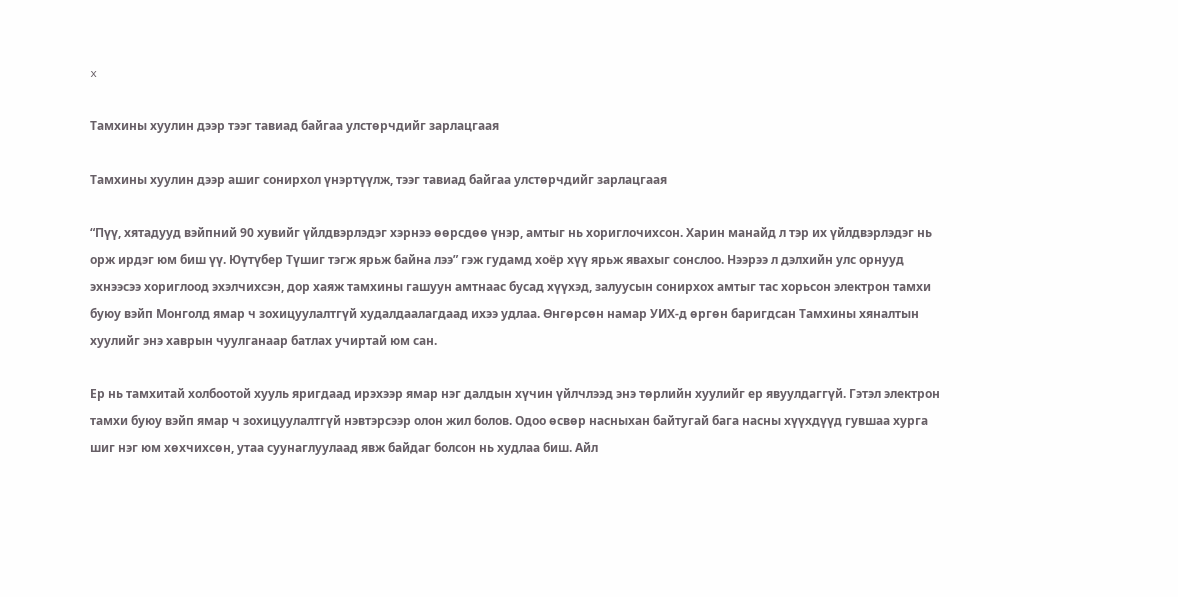x

Тамхины хуулин дээр тээг тавиад байгаа улстөрчдийг зарлацгаая

Тамхины хуулин дээр ашиг сонирхол үнэртүүлж, тээг тавиад байгаа улстөрчдийг зарлацгаая

“Пүү, хятадууд вэйпний 90 хувийг үйлдвэрлэдэг хэрнээ өөрсдөө үнэр, амтыг нь хориглочихсон. Харин манайд л тэр их үйлдвэрлэдэг нь орж ирдэг юм биш үү. Юүтүбер Түшиг тэгж ярьж байна лээ” гэж гудамд хоёр хүү ярьж явахыг сонслоо. Нээрээ л дэлхийн улс орнууд эхнээсээ хориглоод эхэлчихсэн, дор хаяж тамхины гашуун амтнаас бусад хүүхэд, залуусын сонирхох амтыг тас хорьсон электрон тамхи буюу вэйп Монголд ямар ч зохицуулалтгүй худалдаалагдаад ихээ удлаа. Өнгөрсөн намар УИХ-д өргөн баригдсан Тамхины хяналтын хуулийг энэ хаврын чуулганаар батлах учиртай юм сан.

Ер нь тамхитай холбоотой хууль яригдаад ирэхээр ямар нэг далдын хүчин үйлчлээд энэ төрлийн хуулийг ер явуулдаггүй. Гэтэл электрон тамхи буюу вэйп ямар ч зохицуулалтгүй нэвтэрсээр олон жил болов. Одоо өсвөр насныхан байтугай бага насны хүүхдүүд гувшаа хурга шиг нэг юм хөхчихсөн, утаа суунаглуулаад явж байдаг болсон нь худлаа биш. Айл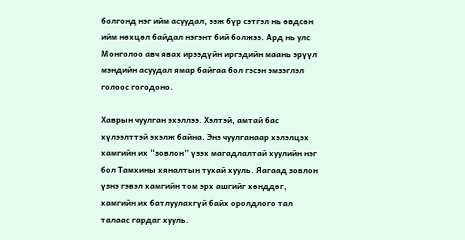болгонд нэг ийм асуудал, ээж бүр сэтгэл нь өвдсөн ийм нөхцөл байдал нэгэнт бий болжээ. Ард нь улс Монголоо авч явах ирээдүйн иргэдийн маань эрүүл мэндийн асуудал ямар байгаа бол гэсэн эмзэглэл голоос гогодоно.

Хаврын чуулган эхэллээ. Хэлтэй, амтай бас хүлээлттэй эхэлж байна. Энэ чуулганаар хэлэлцэх хамгийн их “зовлон” үзэх магадлалтай хуулийн нэг бол Тамхины хяналтын тухай хууль. Яагаад зовлон үзнэ гэвэл хамгийн том эрх ашгийг хөнддөг, хамгийн их батлуулахгүй байх оролдлого тал талаас гардаг хууль.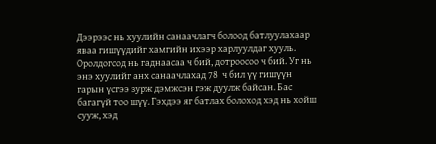Дээрээс нь хуулийн санаачлагч болоод батлуулахаар яваа гишүүдийг хамгийн ихээр харлуулдаг хууль. Оролдогсод нь гаднаасаа ч бий, дотроосоо ч бий. Уг нь энэ хуулийг анх санаачлахад 78  ч бил үү гишүүн гарын үсгээ зурж дэмжсэн гэж дуулж байсан. Бас багагүй тоо шүү. Гэхдээ яг батлах болоход хэд нь хойш сууж, хэд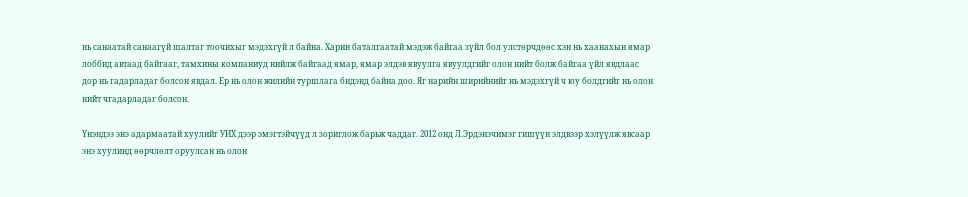нь санаатай санаагүй шалтаг тоочихыг мэдэхгүй л байна. Харин баталгаатай мэдэж байгаа зүйл бол улстөрчдөөс хэн нь хаанахын ямар лоббид автаад байгааг, тамхины компаниуд нийлж байгаад ямар, ямар элдэв явуулга явуулдгийг олон нийт болж байгаа үйл явдлаас дор нь гадарладаг болсон явдал. Ер нь олон жилийн туршлага бидэнд байна доо. Яг нарийн ширийнийг нь мэдэхгүй ч юу болдгийг нь олон нийт чгадарладаг болсон.

Үнэндээ энэ адармаатай хуулийг УИХ дээр эмэгтэйчүүд л зориглож барьж чаддаг. 2012 онд Л.Эрдэнэчимэг гишүүн элдвээр хэлүүлж явсаар энэ хуулинд өөрчлөлт оруулсан нь олон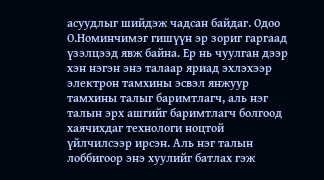асуудлыг шийдэж чадсан байдаг. Одоо О.Номинчимэг гишүүн эр зориг гаргаад үзэлцээд явж байна. Ер нь чуулган дээр хэн нэгэн энэ талаар яриад эхлэхээр электрон тамхины эсвэл янжуур тамхины талыг баримтлагч, аль нэг талын эрх ашгийг баримтлагч болгоод хаячихдаг технологи ноцтой үйлчилсээр ирсэн. Аль нэг талын лоббигоор энэ хуулийг батлах гэж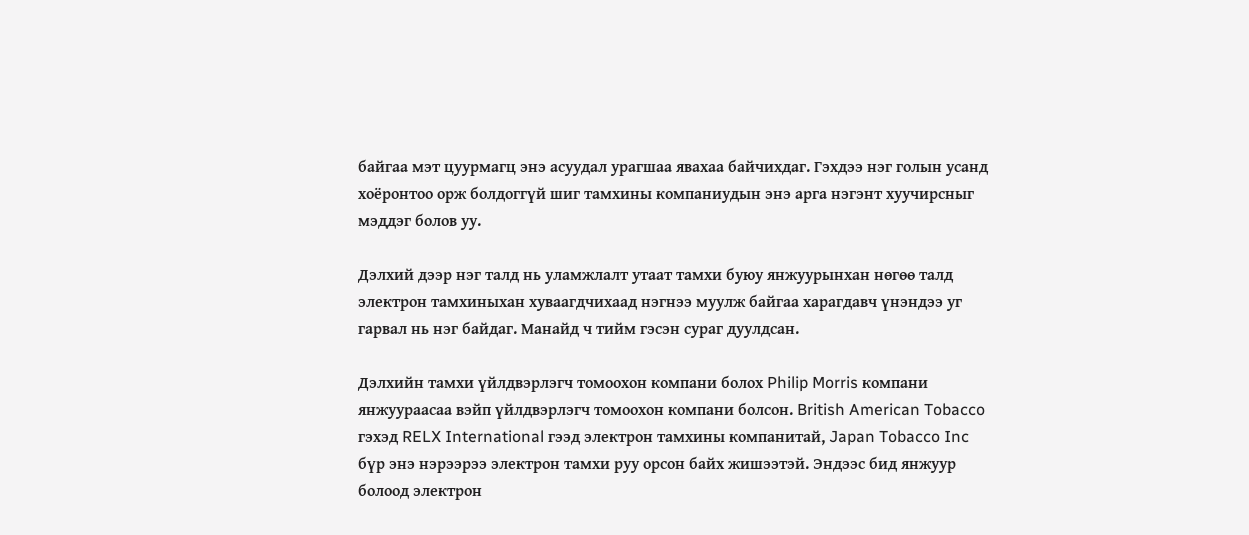байгаа мэт цуурмагц энэ асуудал урагшаа явахаа байчихдаг. Гэхдээ нэг голын усанд хоёронтоо орж болдоггүй шиг тамхины компаниудын энэ арга нэгэнт хуучирсныг мэддэг болов уу.

Дэлхий дээр нэг талд нь уламжлалт утаат тамхи буюу янжуурынхан нөгөө талд электрон тамхиныхан хуваагдчихаад нэгнээ муулж байгаа харагдавч үнэндээ уг гарвал нь нэг байдаг. Манайд ч тийм гэсэн сураг дуулдсан.

Дэлхийн тамхи үйлдвэрлэгч томоохон компани болох Philip Morris компани янжуураасаа вэйп үйлдвэрлэгч томоохон компани болсон. British American Tobacco гэхэд RELX International гээд электрон тамхины компанитай, Japan Tobacco Inc бүр энэ нэрээрээ электрон тамхи руу орсон байх жишээтэй. Эндээс бид янжуур болоод электрон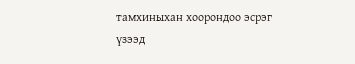тамхиныхан хоорондоо эсрэг үзээд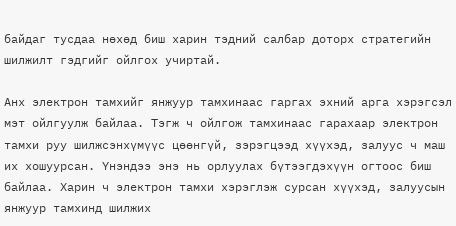байдаг тусдаа нөхөд биш харин тэдний салбар доторх стратегийн шилжилт гэдгийг ойлгох учиртай.

Анх электрон тамхийг янжуур тамхинаас гаргах эхний арга хэрэгсэл мэт ойлгуулж байлаа. Тэгж ч ойлгож тамхинаас гарахаар электрон тамхи руу шилжсэнхүмүүс цөөнгүй, зэрэгцээд хүүхэд, залуус ч маш их хошуурсан. Үнэндээ энэ нь орлуулах бүтээгдэхүүн огтоос биш байлаа. Харин ч электрон тамхи хэрэглэж сурсан хүүхэд, залуусын янжуур тамхинд шилжих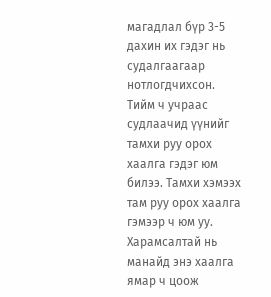магадлал бүр 3-5 дахин их гэдэг нь судалгаагаар нотлогдчихсон. Тийм ч учраас судлаачид үүнийг тамхи руу орох хаалга гэдэг юм билээ. Тамхи хэмээх там руу орох хаалга гэмээр ч юм уу. Харамсалтай нь манайд энэ хаалга ямар ч цоож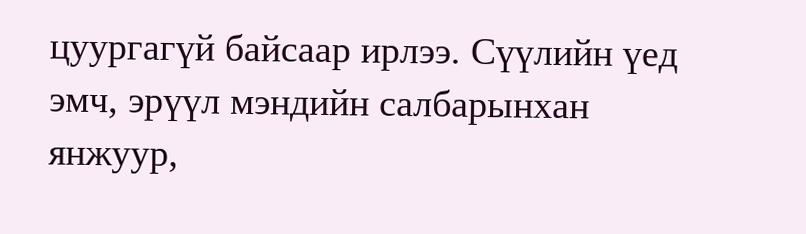цуургагүй байсаар ирлээ. Сүүлийн үед эмч, эрүүл мэндийн салбарынхан янжуур,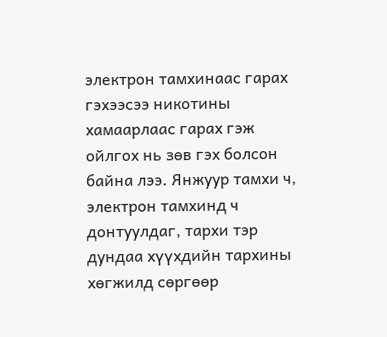электрон тамхинаас гарах гэхээсээ никотины хамаарлаас гарах гэж ойлгох нь зөв гэх болсон байна лээ. Янжуур тамхи ч, электрон тамхинд ч донтуулдаг, тархи тэр дундаа хүүхдийн тархины хөгжилд сөргөөр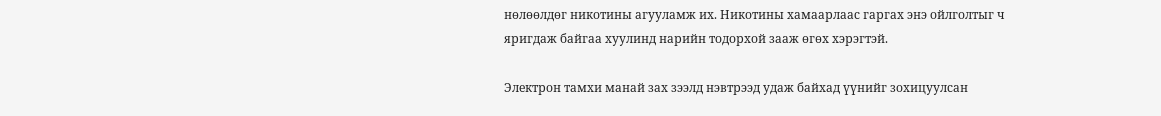нөлөөлдөг никотины агууламж их. Никотины хамаарлаас гаргах энэ ойлголтыг ч яригдаж байгаа хуулинд нарийн тодорхой зааж өгөх хэрэгтэй.

Электрон тамхи манай зах зээлд нэвтрээд удаж байхад үүнийг зохицуулсан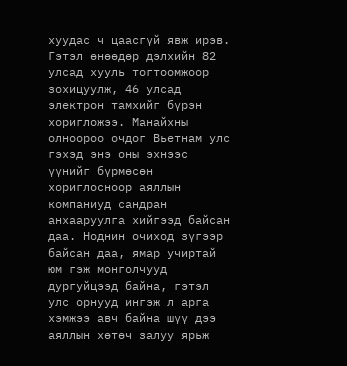хуудас ч цаасгүй явж ирэв. Гэтэл өнөөдөр дэлхийн 82 улсад хууль тогтоомжоор зохицуулж, 46 улсад электрон тамхийг бүрэн хоригложээ. Манайхны олноороо очдог Вьетнам улс гэхэд энэ оны эхнээс үүнийг бүрмөсөн хориглосноор аяллын компаниуд сандран анхааруулга хийгээд байсан даа. Ноднин очиход зүгээр байсан даа, ямар учиртай юм гэж монголчууд дургуйцээд байна, гэтэл улс орнууд ингэж л арга хэмжээ авч байна шүү дээ аяллын хөтөч залуу ярьж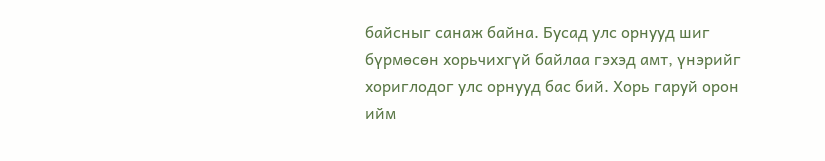байсныг санаж байна. Бусад улс орнууд шиг бүрмөсөн хорьчихгүй байлаа гэхэд амт, үнэрийг хориглодог улс орнууд бас бий. Хорь гаруй орон ийм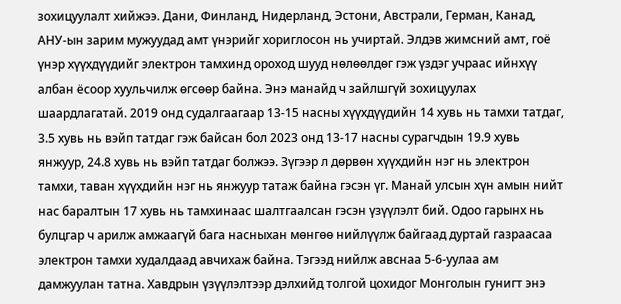зохицуулалт хийжээ. Дани, Финланд, Нидерланд, Эстони, Австрали, Герман, Канад, АНУ-ын зарим мужуудад амт үнэрийг хориглосон нь учиртай. Элдэв жимсний амт, гоё үнэр хүүхдүүдийг электрон тамхинд ороход шууд нөлөөлдөг гэж үздэг учраас ийнхүү албан ёсоор хуульчилж өгсөөр байна. Энэ манайд ч зайлшгүй зохицуулах шаардлагатай. 2019 онд судалгаагаар 13-15 насны хүүхдүүдийн 14 хувь нь тамхи татдаг, 3.5 хувь нь вэйп татдаг гэж байсан бол 2023 онд 13-17 насны сурагчдын 19.9 хувь янжуур, 24.8 хувь нь вэйп татдаг болжээ. Зүгээр л дөрвөн хүүхдийн нэг нь электрон тамхи, таван хүүхдийн нэг нь янжуур татаж байна гэсэн үг. Манай улсын хүн амын нийт нас баралтын 17 хувь нь тамхинаас шалтгаалсан гэсэн үзүүлэлт бий. Одоо гарынх нь булцгар ч арилж амжаагүй бага насныхан мөнгөө нийлүүлж байгаад дуртай газраасаа электрон тамхи худалдаад авчихаж байна. Тэгээд нийлж авснаа 5-6-уулаа ам дамжуулан татна. Хавдрын үзүүлэлтээр дэлхийд толгой цохидог Монголын гунигт энэ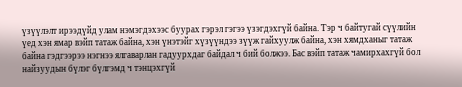үзүүлэлт ирээдүйд улам нэмэгдэхээс буурах гэрэл гэгээ үзэгдэхгүй байна. Тэр ч байтугай сүүлийн үед хэн ямар вэйп татаж байна, хэн үнэтэйг хүзүүндээ зүүж гайхуулж байна, хэн хямдханыг татаж байна гэдгээрээ нэгнээ ялгаварлан гадуурхдаг байдал ч бий болжээ. Бас вэйп татаж чамирхахгүй бол найзуудын бүлэг бүлгэмд ч тэнцэхгүй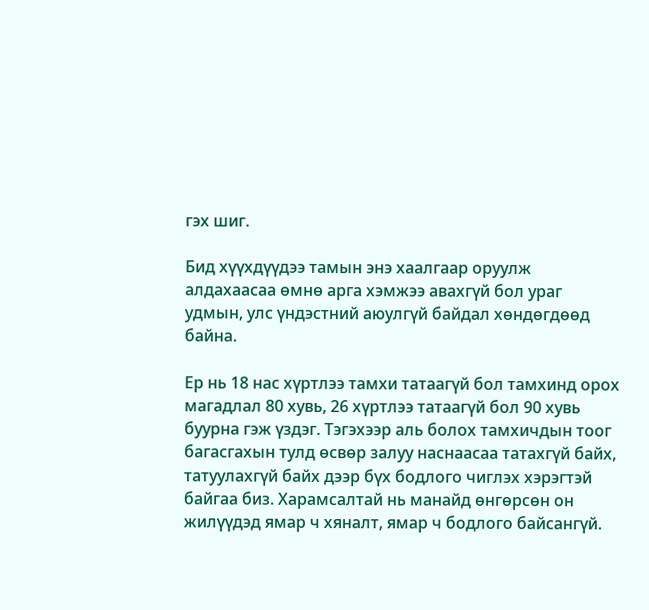гэх шиг.

Бид хүүхдүүдээ тамын энэ хаалгаар оруулж алдахаасаа өмнө арга хэмжээ авахгүй бол ураг удмын, улс үндэстний аюулгүй байдал хөндөгдөөд байна.

Ер нь 18 нас хүртлээ тамхи татаагүй бол тамхинд орох магадлал 80 хувь, 26 хүртлээ татаагүй бол 90 хувь буурна гэж үздэг. Тэгэхээр аль болох тамхичдын тоог багасгахын тулд өсвөр залуу наснаасаа татахгүй байх, татуулахгүй байх дээр бүх бодлого чиглэх хэрэгтэй байгаа биз. Харамсалтай нь манайд өнгөрсөн он жилүүдэд ямар ч хяналт, ямар ч бодлого байсангүй.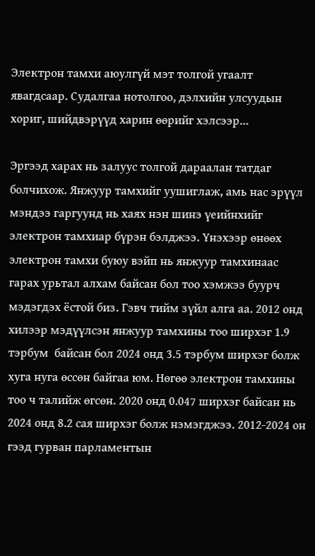Электрон тамхи аюулгүй мэт толгой угаалт явагдсаар. Судалгаа нотолгоо, дэлхийн улсуудын хориг, шийдвэрүүд харин өөрийг хэлсээр...

Эргээд харах нь залуус толгой дараалан татдаг болчихож. Янжуур тамхийг уушиглаж, амь нас эрүүл мэндээ гаргуунд нь хаях нэн шинэ үеийнхийг электрон тамхиар бүрэн бэлджээ. Үнэхээр өнөөх электрон тамхи буюу вэйп нь янжуур тамхинаас гарах урьтал алхам байсан бол тоо хэмжээ буурч мэдэгдэх ёстой биз. Гэвч тийм зүйл алга аа. 2012 онд хилээр мэдүүлсэн янжуур тамхины тоо ширхэг 1.9 тэрбум  байсан бол 2024 онд 3.5 тэрбум ширхэг болж хуга нуга өссөн байгаа юм. Нөгөө электрон тамхины тоо ч талийж өгсөн. 2020 онд 0.047 ширхэг байсан нь 2024 онд 8.2 сая ширхэг болж нэмэгджээ. 2012-2024 он гээд гурван парламентын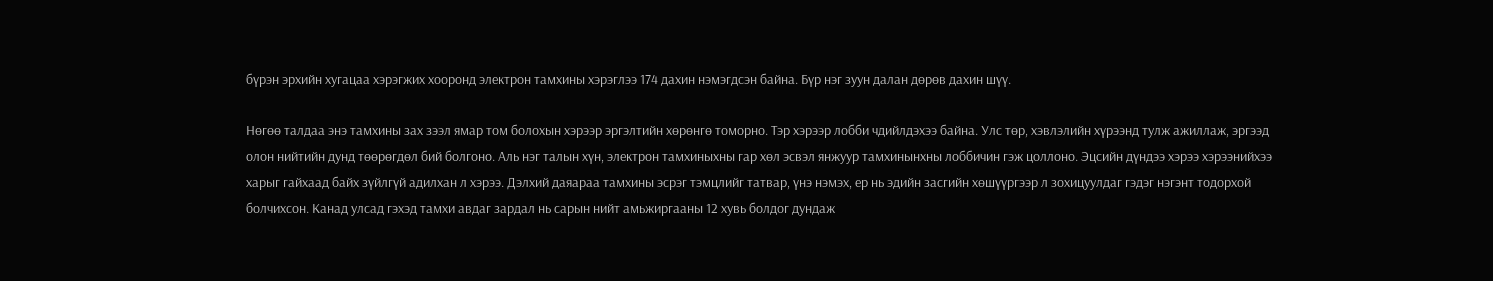бүрэн эрхийн хугацаа хэрэгжих хооронд электрон тамхины хэрэглээ 174 дахин нэмэгдсэн байна. Бүр нэг зуун далан дөрөв дахин шүү.

Нөгөө талдаа энэ тамхины зах зээл ямар том болохын хэрээр эргэлтийн хөрөнгө томорно. Тэр хэрээр лобби чдийлдэхээ байна. Улс төр, хэвлэлийн хүрээнд тулж ажиллаж, эргээд олон нийтийн дунд төөрөгдөл бий болгоно. Аль нэг талын хүн, электрон тамхиныхны гар хөл эсвэл янжуур тамхинынхны лоббичин гэж цоллоно. Эцсийн дүндээ хэрээ хэрээнийхээ харыг гайхаад байх зүйлгүй адилхан л хэрээ. Дэлхий даяараа тамхины эсрэг тэмцлийг татвар, үнэ нэмэх, ер нь эдийн засгийн хөшүүргээр л зохицуулдаг гэдэг нэгэнт тодорхой болчихсон. Канад улсад гэхэд тамхи авдаг зардал нь сарын нийт амьжиргааны 12 хувь болдог дундаж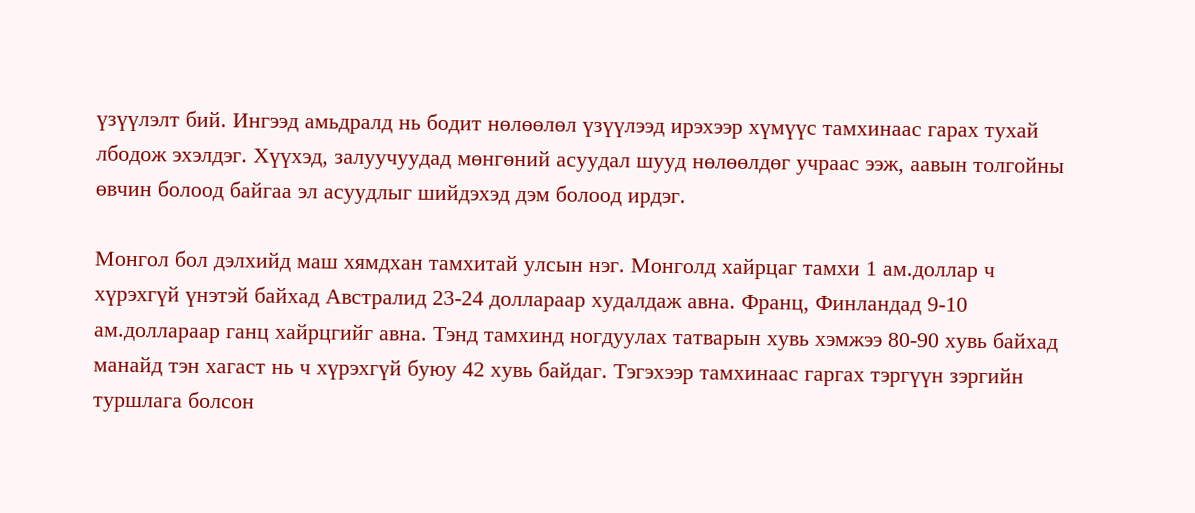үзүүлэлт бий. Ингээд амьдралд нь бодит нөлөөлөл үзүүлээд ирэхээр хүмүүс тамхинаас гарах тухай лбодож эхэлдэг. Хүүхэд, залуучуудад мөнгөний асуудал шууд нөлөөлдөг учраас ээж, аавын толгойны өвчин болоод байгаа эл асуудлыг шийдэхэд дэм болоод ирдэг.

Монгол бол дэлхийд маш хямдхан тамхитай улсын нэг. Монголд хайрцаг тамхи 1 ам.доллар ч хүрэхгүй үнэтэй байхад Австралид 23-24 доллараар худалдаж авна. Франц, Финландад 9-10 ам.доллараар ганц хайрцгийг авна. Тэнд тамхинд ногдуулах татварын хувь хэмжээ 80-90 хувь байхад манайд тэн хагаст нь ч хүрэхгүй буюу 42 хувь байдаг. Тэгэхээр тамхинаас гаргах тэргүүн зэргийн туршлага болсон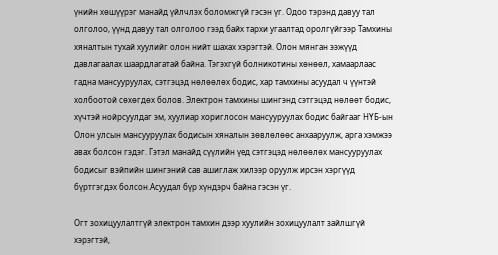үнийн хөшүүрэг манайд үйлчлэх боломжгүй гэсэн үг. Одоо тэрэнд давуу тал олголоо, үүнд давуу тал олголоо гээд байх тархи угаалтад оролгүйгээр Тамхины хяналтын тухай хуулийг олон нийт шахах хэрэгтэй. Олон мянган ээжүүд давлагаалах шаардлагатай байна. Тэгэхгүй болникотины хөнөөл, хамаарлаас гадна мансууруулах, сэтгэцэд нөлөөлөх бодис, хар тамхины асуудал ч үүнтэй холбоотой сөхөгдөх болов. Электрон тамхины шингэнд сэтгэцэд нөлөөт бодис, хүчтэй нойрсуулдаг эм, хуулиар хориглосон мансууруулах бодис байгааг НҮБ-ын Олон улсын мансууруулах бодисын хяналын зөвлөлөөс анхааруулж, арга хэмжээ авах болсон гэдэг. Гэтэл манайд сүүлийн үед сэтгэцэд нөлөөлөх мансууруулах бодисыг вэйпийн шингэний сав ашиглаж хилээр оруулж ирсэн хэргүүд бүртгэгдэх болсон.Асуудал бүр хүндэрч байна гэсэн үг.

Огт зохицуулалтгүй электрон тамхин дээр хуулийн зохицуулалт зайлшгүй хэрэгтэй,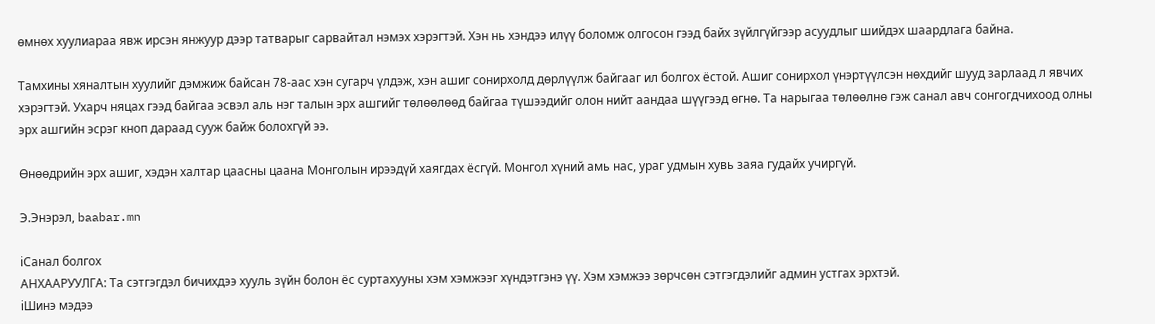өмнөх хуулиараа явж ирсэн янжуур дээр татварыг сарвайтал нэмэх хэрэгтэй. Хэн нь хэндээ илүү боломж олгосон гээд байх зүйлгүйгээр асуудлыг шийдэх шаардлага байна.

Тамхины хяналтын хуулийг дэмжиж байсан 78-аас хэн сугарч үлдэж, хэн ашиг сонирхолд дөрлүүлж байгааг ил болгох ёстой. Ашиг сонирхол үнэртүүлсэн нөхдийг шууд зарлаад л явчих хэрэгтэй. Ухарч няцах гээд байгаа эсвэл аль нэг талын эрх ашгийг төлөөлөөд байгаа түшээдийг олон нийт аандаа шүүгээд өгнө. Та нарыгаа төлөөлнө гэж санал авч сонгогдчихоод олны эрх ашгийн эсрэг кноп дараад сууж байж болохгүй ээ.

Өнөөдрийн эрх ашиг, хэдэн халтар цаасны цаана Монголын ирээдүй хаягдах ёсгүй. Монгол хүний амь нас, ураг удмын хувь заяа гудайх учиргүй.

Э.Энэрэл, baabar.mn

iСанал болгох
АНХААРУУЛГА: Та сэтгэгдэл бичихдээ хууль зүйн болон ёс суртахууны хэм хэмжээг хүндэтгэнэ үү. Хэм хэмжээ зөрчсөн сэтгэгдэлийг админ устгах эрхтэй.
iШинэ мэдээ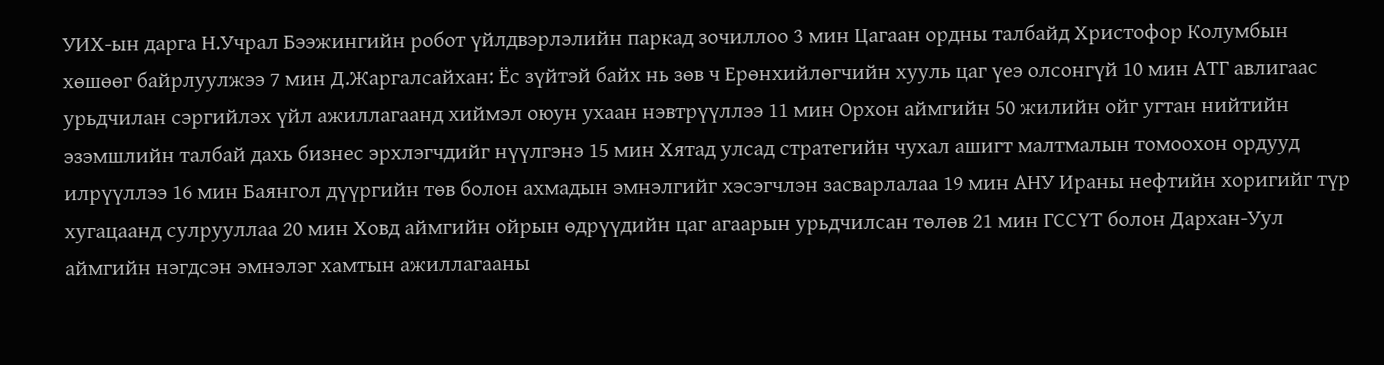УИХ-ын дарга Н.Учрал Бээжингийн робот үйлдвэрлэлийн паркад зочиллоо 3 мин Цагаан ордны талбайд Христофор Колумбын хөшөөг байрлуулжээ 7 мин Д.Жаргалсайхан: Ёс зүйтэй байх нь зөв ч Ерөнхийлөгчийн хууль цаг үеэ олсонгүй 10 мин АТГ авлигаас урьдчилан сэргийлэх үйл ажиллагаанд хиймэл оюун ухаан нэвтрүүллээ 11 мин Орхон аймгийн 50 жилийн ойг угтан нийтийн эзэмшлийн талбай дахь бизнес эрхлэгчдийг нүүлгэнэ 15 мин Хятад улсад стратегийн чухал ашигт малтмалын томоохон ордууд илрүүллээ 16 мин Баянгол дүүргийн төв болон ахмадын эмнэлгийг хэсэгчлэн засварлалаа 19 мин АНУ Ираны нефтийн хоригийг түр хугацаанд сулрууллаа 20 мин Ховд аймгийн ойрын өдрүүдийн цаг агаарын урьдчилсан төлөв 21 мин ГССҮТ болон Дархан-Уул аймгийн нэгдсэн эмнэлэг хамтын ажиллагааны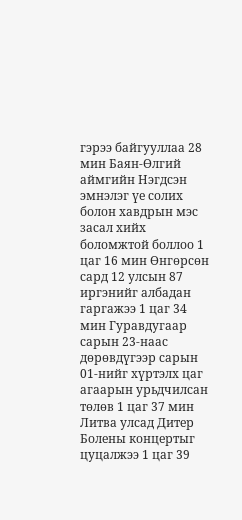гэрээ байгууллаа 28 мин Баян-Өлгий аймгийн Нэгдсэн эмнэлэг үе солих болон хавдрын мэс засал хийх боломжтой боллоо 1 цаг 16 мин Өнгөрсөн сард 12 улсын 87 иргэнийг албадан гаргажээ 1 цаг 34 мин Гуравдугаар сарын 23-наас дөрөвдүгээр сарын 01-нийг хүртэлх цаг агаарын урьдчилсан төлөв 1 цаг 37 мин Литва улсад Дитер Болены концертыг цуцалжээ 1 цаг 39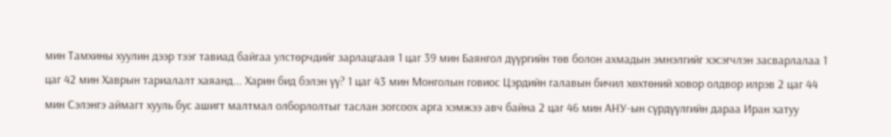мин Тамхины хуулин дээр тээг тавиад байгаа улстөрчдийг зарлацгаая 1 цаг 39 мин Баянгол дүүргийн төв болон ахмадын эмнэлгийг хэсэгчлэн засварлалаа 1 цаг 42 мин Хаврын тариалалт хаяанд... Харин бид бэлэн үү? 1 цаг 43 мин Монголын говиос Цэрдийн галавын бичил хөхтөний ховор олдвор илрэв 2 цаг 44 мин Сэлэнгэ аймагт хууль бус ашигт малтмал олборлолтыг таслан зогсоох арга хэмжээ авч байна 2 цаг 46 мин АНУ-ын сүрдүүлгийн дараа Иран хатуу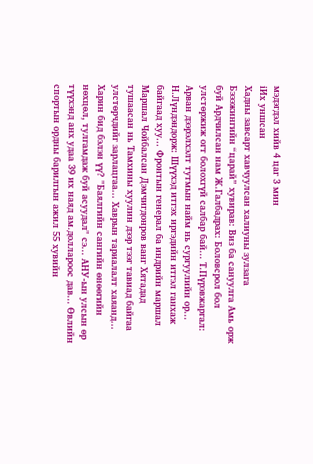мэдэгдэл хийв 4 цаг 3 мин
iИх уншсан
Хадны завсарт хавчуулсан халиуны зулзага Бэээжингийн “царай” хувирав: Виз ба сануулга Амь орж буй Ардчилсан нам Ж.Галбадрах: Боловсрол бол улстөржиж огт болохгүй салбар бай... Т.Пүрэвжаргал: Арван дээрэлхэлт тутмын найм нь сургуулийн ор... Н.Лүндэндорж: Шүүхэд итгэх иргэдийн итгэл ганхаж байгаад хуу... Фронтын генерал ба индрийн маршал Маршал Чойбалсан Дэмчигдонров ванг Хятадад тушаасан нь Тамхины хуулин дээр тээг тавиад байгаа улстөрчдийг зарлацгаа... Хаврын тариалалт хаяанд... Харин бид бэлэн үү? "Баялгийн сангийн өнөөгийн нөхцөл, тулгамдаж буй асуудал" сэ... АНУ-ын улсын өр түүхэнд анх удаа 39 их наяд ам.доллароос дав... Өвлийн спортын ордны барилгын ажил 55 хувийн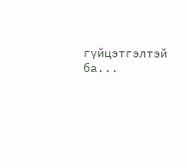гүйцэтгэлтэй ба...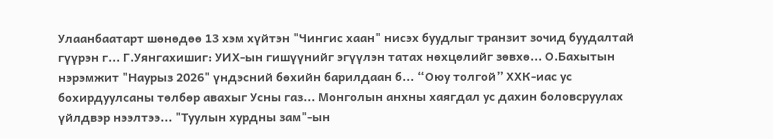Улаанбаатарт шөнөдөө 13 хэм хүйтэн "Чингис хаан" нисэх буудлыг транзит зочид буудалтай гүүрэн г... Г.Уянгахишиг: УИХ-ын гишүүнийг эгүүлэн татах нөхцөлийг зөвхө... О.Бахытын нэрэмжит "Наурыз 2026" үндэсний бөхийн барилдаан б... “Оюу толгой” ХХК-иас ус бохирдуулсаны төлбөр авахыг Усны газ... Монголын анхны хаягдал ус дахин боловсруулах үйлдвэр нээлтээ... "Туулын хурдны зам"-ын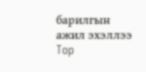барилгын ажил эхэллээ
Top